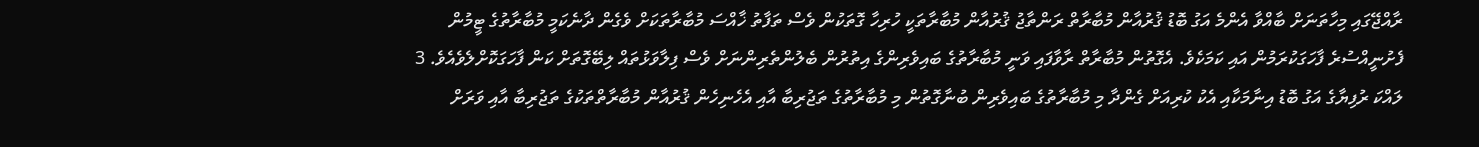ރާއްޖޭގައި މިހާތަނަށް ބާއްވާ އެންމެ އަގު ބޮޑު ޤުރުއާން މުބާރާތް ރަންތާޖު ޤުރުއާން މުބާރާތަކީ ހުރިހާ ގޮތަކުން ވެސް ތަފާތު ޚާއްސަ މުބާރާތަކަށް ވެގެން ދާނެކަމީ މުބާރާތުގެ ޓީމުން ފެށުނީއްސުރެ ފާހަގަކުރަމުން އައި ކަމަކެވެ. އެގޮތުން މުބާރާތް ރާވާފައި ވަނީ މުބާރާތުގެ ބައިވެރިންގެ އިތުރުން ބެލުންތެރިންނަށް ވެސް ފިލާވަޅުތައް ލިބޭގޮތަށް ކަން ފާހަގަކޮށްލެވެއެވެ. 3 ލައްކަ ރުފިޔާގެ އަގު ބޮޑު އިނާމަކާއި އެކު ކުރިއަށް ގެންދާ މި މުބާރާތުގެ ބައިވެރިން ބުނާގޮތުން މި މުބާރާތުގެ ތަޖުރިބާ އާއި އެހެނިހެން ޤުރުއާން މުބާރާތްތަކުގެ ތަޖުރިބާ އާއި ވަރަށް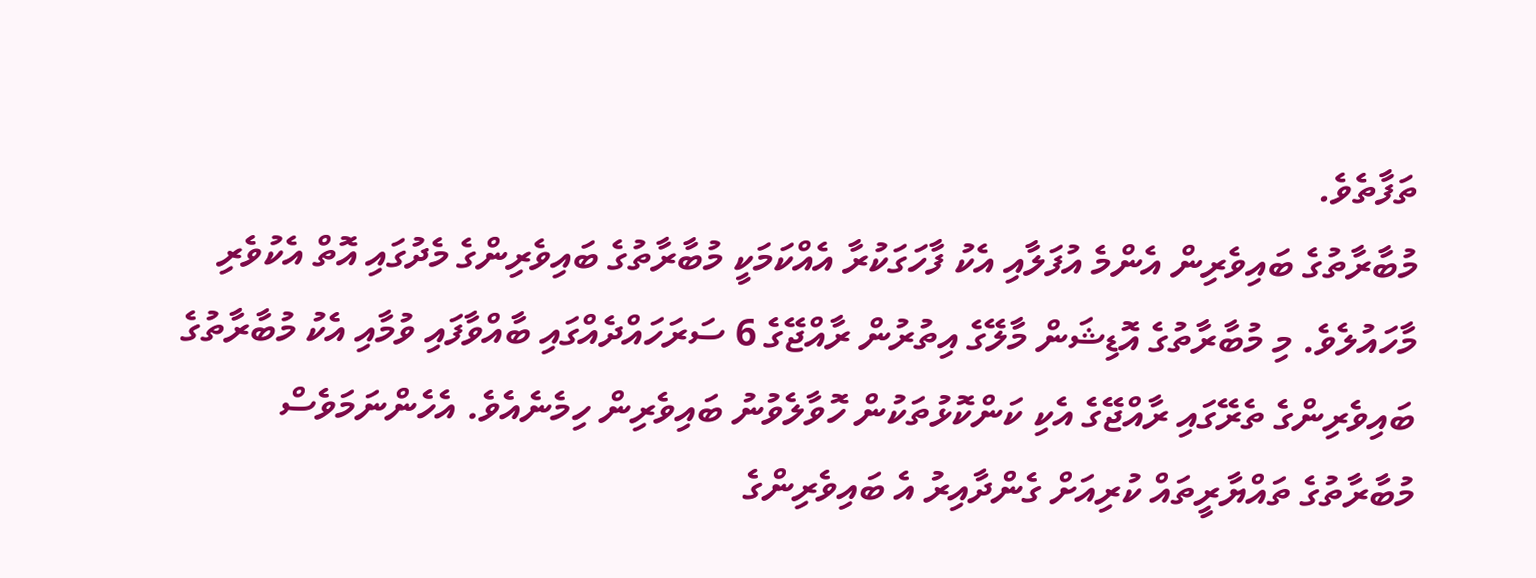ތަފާތެވެ.
މުބާރާތުގެ ބައިވެރިން އެންމެ އުފަލާއި އެކު ފާހަގަކުރާ އެއްކަމަކީ މުބާރާތުގެ ބައިވެރިންގެ މެދުގައި އޮތް އެކުވެރި މާހައުލެވެ. މި މުބާރާތުގެ އޮޑިޝަން މާލޭގެ އިތުރުން ރާއްޖޭގެ 6 ސަރަހައްދެއްގައި ބާއްވާފައި ވުމާއި އެކު މުބާރާތުގެ ބައިވެރިންގެ ތެރޭގައި ރާއްޖޭގެ އެކި ކަންކޮޅުތަކުން ހޮވާލެވުނު ބައިވެރިން ހިމެނެއެވެ. އެހެންނަމަވެސް މުބާރާތުގެ ތައްޔާރީތައް ކުރިއަށް ގެންދާއިރު އެ ބައިވެރިންގެ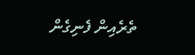ތެރެއިން ފެނިގެން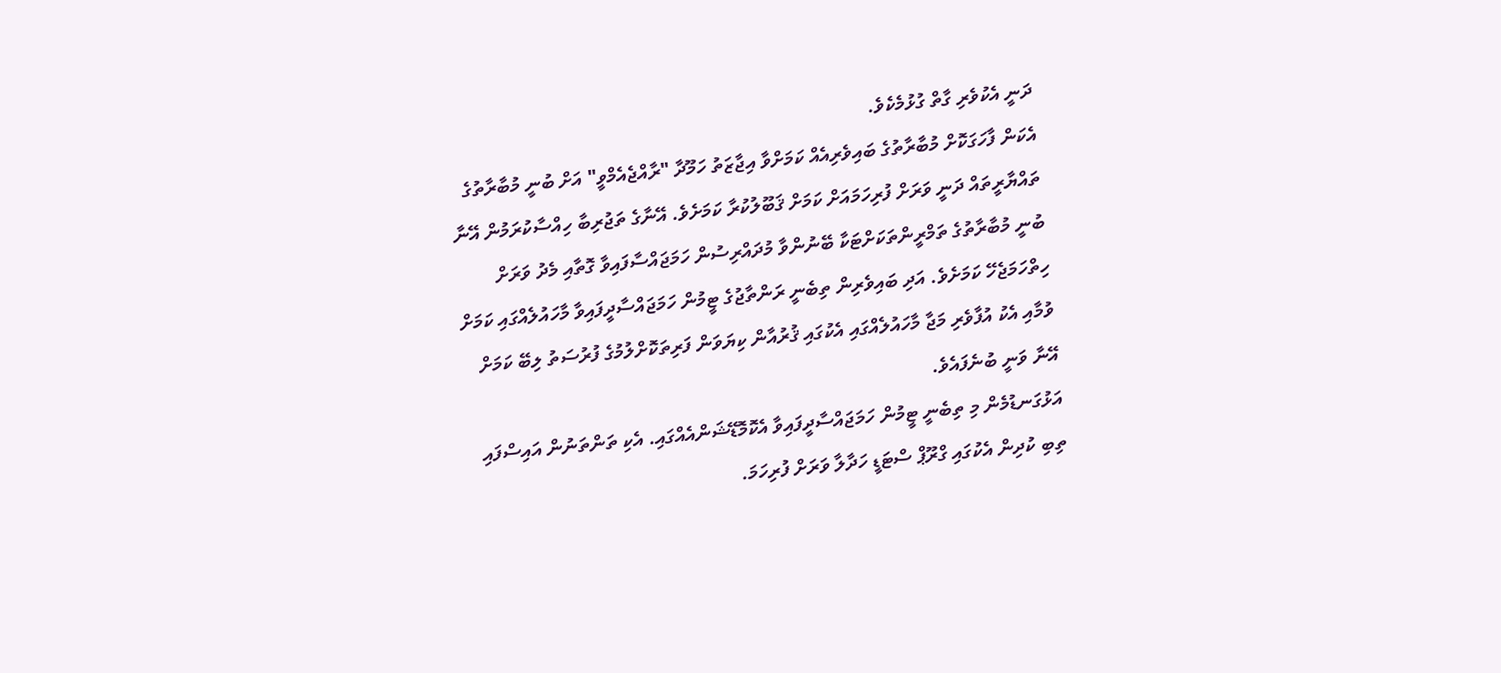ދަނީ އެކުވެރި ގާތް ގުޅުމެކެވެ.
އެކަން ފާހަގަކޮށް މުބާރާތުގެ ބައިވެރިއެއް ކަމަށްވާ އިޖާޒަތު ހަމޫދާ "ރާއްޖެއެމްވީ" އަށް ބުނީ މުބާރާތުގެ ތައްޔާރީތައް ދަނީ ވަރަށް ފުރިހަމައަށް ކަމަށް ޤަބޫލުކުރާ ކަމަށެވެ. އޭނާގެ ތަޖުރިބާ ހިއްސާކުރަމުން އޭނާ ބުނީ މުބާރާތުގެ ތަމްރީންތަކަށްޓަކާ ބޭނުންވާ މުދައްރިސުން ހަމަޖައްސާފައިވާ ގޮތާއި މެދު ވަރަށް ހިތްހަމަޖެހޭ ކަމަށެވެ. އަދި ބައިވެރިން ތިބެނީ ރަންތާޖުގެ ޓީމުން ހަމަޖައްސާދީފައިވާ މާހައުލެއްގައި ކަމަށް ވުމާއި އެކު އުފާވެރި މަޖާ މާހައުލެއްގައި އެކުގައި ޤުރުއާން ކިޔަވަން ފަރިތަކޮށްލުމުގެ ފުރުސަތު ލިބޭ ކަމަށް އޭނާ ވަނީ ބުނެފައެވެ.
އަޅުގަނޑުމެން މި ތިބެނީ ޓީމުން ހަމަޖައްސާދީފައިވާ އެކޮމޮޑޭޝަންއެއްގައި. އެކި ތަންތަނުން އައިސްފައި ތިބި ކުދިން އެކުގައި ގްރޫޕް ސްޓަޑީ ހަދާލާ ވަރަށް ފުރިހަމަ.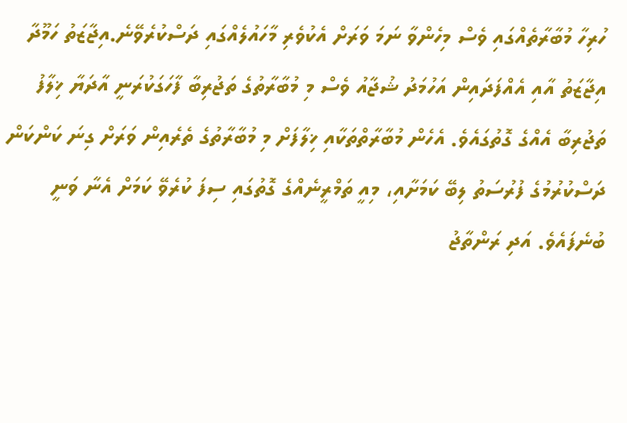ހުރިހާ މުބާރާތެއްގައި ވެސް މިހެންވާ ނަމަ ވަރަށް އެކުވެރި މާހައުލެއްގައި ދަސްކުރެވޭނެ.އިޖާޒަތު ހަމޫދާ
އިޖާޒަތު އާއި އެއްފަދައިން އަހުމަދު ޝުޖާއު ވެސް މި މުބާރާތުގެ ތަޖުރިބާ ފާހަގަކުރަނީ އާދަޔާ ޚިލާފު ތަޖުރިބާ އެއްގެ ގޮތުގައެވެ. އެހެން މުބާރާތްތަކާއި ޚިލާފަށް މި މުބާރާތުގެ ތެރެއިން ވަރަށް ގިނަ ކަންކަން ދަސްކުރުމުގެ ފުރުސަތު ލިބޭ ކަމަށާއި، މިއީ ތަމްރީނެއްގެ ގޮތުގައި ސިފަ ކުރެވޭ ކަމަށް އެނާ ވަނީ ބުނެފައެވެ. އަދި ރަންތާޖު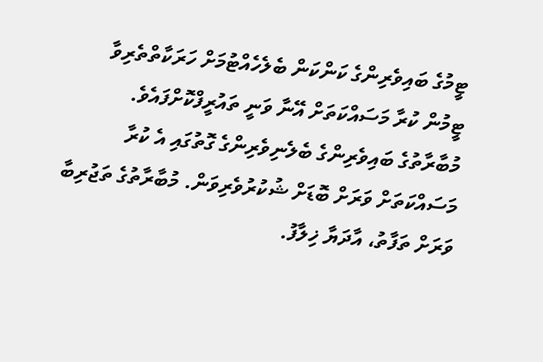ޓީމުގެ ބައިވެރިންގެ ކަންކަން ބެލެހެއްޓުމަށް ހަރަކާތްތެރިވާ ޓީމުން ކުރާ މަސައްކަތަށް އޭނާ ވަނީ ތައުރީފްކޮށްފައެވެ.
މުބާރާތުގެ ބައިވެރިންގެ ބެލެނިވެރިންގެ ގޮތުގައި އެ ކުރާ މަސައްކަތަށް ވަރަށް ބޮޑަށް ޝުކުރުވެރިވަން. މުބާރާތުގެ ތަޖުރިބާ ވަރަށް ތަފާތު، އާދަޔާ ޚިލާފު.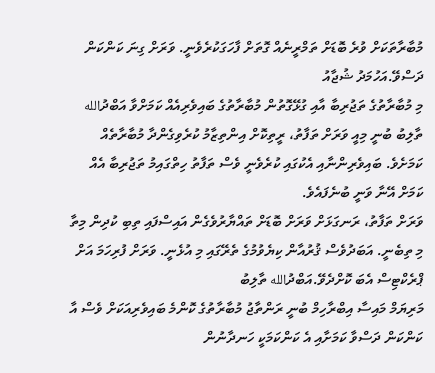މުބާރާތަކަށް ވުރެ ބޮޑަށް ތަމްރީނެއް ގޮތަށް ފާހަގަކުރެވެނީ. ވަރަށް ގިނަ ކަންކަން ދަސްވޭ.އަހުމަދު ޝުޖާއު
މި މުބާރާތުގެ ތަޖުރިބާ އާއި ގުޅޭގޮތުން މުބާރާތުގެ ބައިވެރިއެއް ކަމަށްވާ އަބްދުالله ތާލިބު ބުނީ މިއީ ވަރަށް ތަފާތު، ރީތިކޮށް އިންތިޒާމު ކުރެވިގެންދާ މުބާރާތެއް ކަމަށެވެ. ބައިވެރިންނާއި އެކުގައި ކުރެވެނީ ވެސް ތަފާތު ހިތްގައިމު ތަޖުރިބާ އެއް ކަމަށް އޭނާ ވަނީ ބުނެފައެވެ.
ވަރަށް ތަފާތު، ރަނގަޅަށް ވަރަށް ބޮޑަށް ތައްޔާރުވެގެން އައިސްފައި ތިބި ކުދިން މިތާ މި ތިބެނީ. އަބަދުވެސް ޤުރުއާން ކިޔެވުމުގެ ތެރޭގައި މި އުޅެނީ. ވަރަށް ފުރިހަމަ އަށް ޕްރެކްޓިސް އެބަ ކޮށްދެވޭ.އަބްދުالله ތާލިބު
މަރިޔަމް މައިސާ އިބްރާހިމް ބުނީ ރަންތާޖު މުބާރާތުގެ ކޮންމެ ބައިވެރިއަކަށް ވެސް އާ ކަންކަން ދަސްވާ ކަމަށާއި އެ ކަންކަމަކީ ހަނދާނުން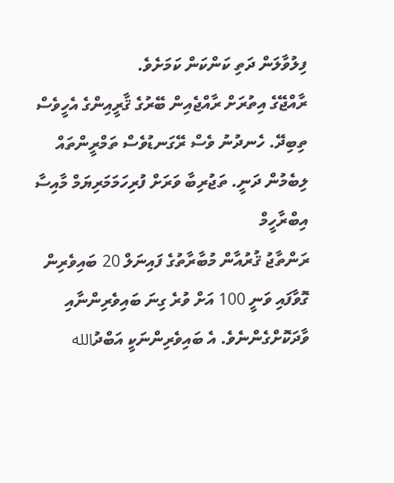ފިލުވާލަން ދަތި ކަންކަން ކަމަށެވެ.
ރާއްޖޭގެ އިތުރަށް ރާއްޖެއިން ބޭރުގެ ޤާރީއިންގެ އެހީވެސް ތިބިދޭ. ހެނދުނު ވެސް ރޭގަނޑުވެސް ތަމްރީންތައް ލިބެމުން ދަނީ. ތަޖުރިބާ ވަރަށް ފުރިހަމަމަރިޔަމް މާއިސާ އިބްރާހީމް
ރަންތާޖު ޤުރުއާން މުބާރާތުގެ ފައިނަލް 20 ބައިވެރިން ގޮވާފައި ވަނީ 100 އަށް ވުރެ ގިނަ ބައިވެރިންނާއި ވާދަކޮށްގެންނެވެ. އެ ބައިވެރިންނަކީ އަބްދުالله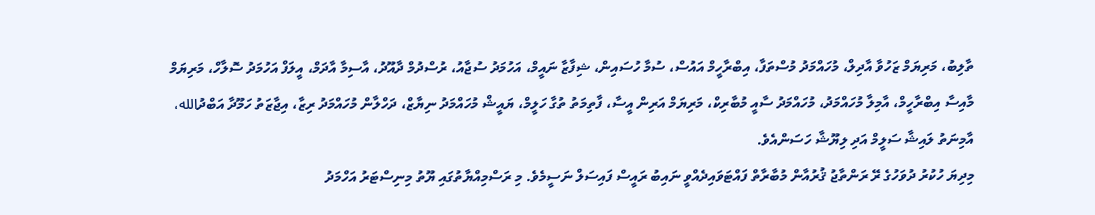ތާލިބު، މަރިޔަމް ޒަހުވާ އާދިލް، މުހައްމަދު މުސްތަފާ، އިބްރާހީމް އައުސް، ސުމާ ހުސައިން، ޝިފާޒާ ނައީމް، އަހުމަދު ސުޖާއު، ރުސްދުމް ދާއޫދު، އާސިމާ އާދަމް، އީލަފް އަހުމަދު ސޮލާހް، މަރިޔަމް މާއިސާ އިބްރާހީމް، އާމިލާ މުހައްމަދު، މުހައްމަދު ސާއީ މުބާރިކް، މަރިޔަމް އަރިން އީސާ، ފާތިމަތު ތުގާ ހަލީމް، ޔައީޝް މުހައްމަދު ނިޔާޒް، ދަހްލާން މުހައްމަދު ރިޒާ، އިޖާޒަތު ހަމޫދާ އަބްދުالله، އާމިނަތު ލައިޝާ ސަލީމް އަދި ލިޔޫޝާ ހަސަންއެވެ.
މިދިޔަ ހުކުރު ދުވަހުގެ ރޭ ރަންތާޖު ޤުރުއާން މުބާރާތް ފައްޓަވައިދެއްވީ ނައިބު ރައީސް ފައިސަލް ނަސީމެވެ. މި ރަސްމިއްޔާތުގައި ޔޫތު މިނިސްޓަރު އަހްމަދު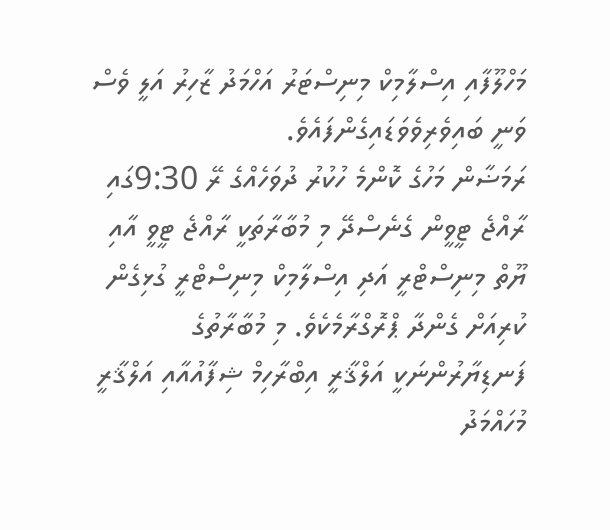މަހްލޫފާއި އިސްލާމިކް މިނިސްޓަރު އަހްމަދު ޒާހިރު އަލީ ވެސް ވަނީ ބައިވެރިވެވަޑައިގެންފައެވެ.
ރަމަޟާން މަހުގެ ކޮންމެ ހުކުރު ދުވަހެއްގެ ރޭ 9:30ގައި ރާއްޖެ ޓީވީން ގެނެސްދޭ މި މުބާރާތަކީ ރާއްޖެ ޓީވީ އާއި ޔޫތް މިނިސްޓްރީ އަދި އިސްލާމިކް މިނިސްޓްރީ ގުޅިގެން ކުރިއަށް ގެންދާ ޕްރޮގްރާމެކެވެ. މި މުބާރާތުގެ ފަނޑިޔާރުންނަކީ އަލްޤާރީ އިބްރާހިމް ޝިފާއުއާއި އަލްޤާރީ މުހައްމަދު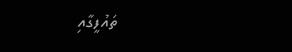ތައުފީގާއި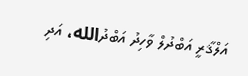އަލްޤާރީ އަބްދުލް ވާހިދު އަބްދުالله، އަދި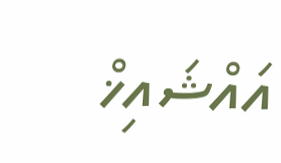އައްޝައިޚް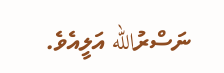ނަސްރުالله އަލީއެވެ.